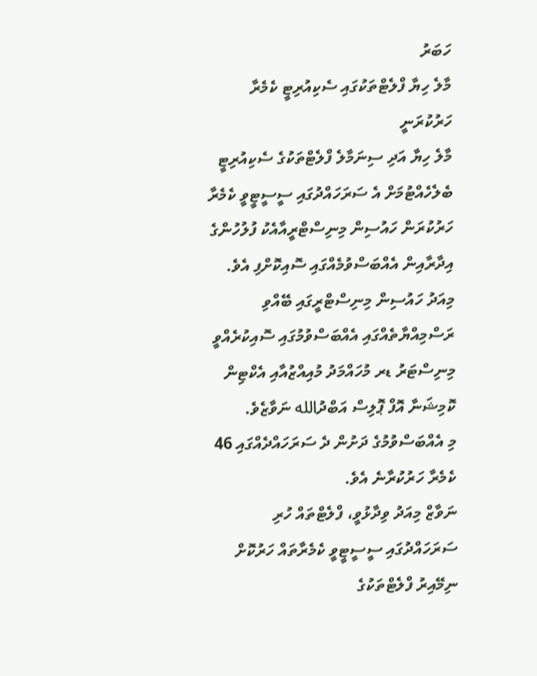ހަބަރު
މާލެ ހިޔާ ފްލެޓްތަކުގައި ސެކިއުރިޓީ ކެމެރާ ހަރުކުރަނީ
މާލެ ހިޔާ އަދި ސިނަމާލެ ފްލެޓްތަކުގެ ސެކިއުރިޓީ ބެލެހެއްޓުމަށް އެ ސަރަހައްދުގައި ސީސީޓީވީ ކެމެރާ ހަރުކުރަން ހައުސިން މިނިސްޓްރީއާއެކު ފުލުހުންގެ އިދާރާއިން އެއްބަސްވުމެއްގައި ސޮއިކޮށްފި އެވެ.
މިއަދު ހައުސިން މިނިސްޓްރީގައި ބޭއްވި ރަސްމިއްޔާތެއްގައި އެއްބަސްވުމުގައި ސޮއިކުރެއްވީ މިނިސްޓަރު ޑރ މުހައްމަދު މުއިއްޒުއާއި އެކްޓިން ކޮމިޝަނާ އޮފް ޕޮލިސް އަބްދުالله ނަވާޒެވެ.
މި އެއްބަސްވުމުގެ ދަށުން ދެ ސަރަހައްދެއްގައި 46 ކެމެރާ ހަރުކުރާނެ އެވެ.
ނަވާޒް މިއަދު ވިދާޅުވީ، ފްލެޓްތައް ހުރި ސަރަހައްދުގައި ސީސީޓީވީ ކެމެރާތައް ހަރުކޮށް ނިމޭއިރު ފްލެޓްތަކުގެ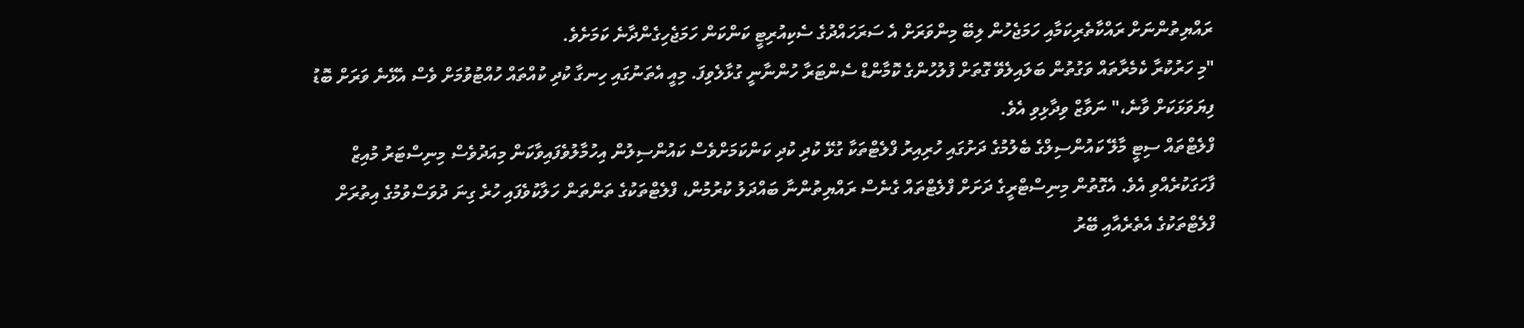ރައްޔިތުންނަށް ރައްކާތެރިކަމާއި ހަމަޖެހުން ލިބޭ މިންވަރަށް އެ ސަރަހައްދުގެ ސެކިއުރިޓީ ކަންކަން ހަމަޖެހިގެންދާނެ ކަމަށެވެ.
"މި ހަރުކުރާ ކެމެރާތައް ވަގުތުން ބަލައިލެވޭ ގޮތަށް ފުލުހުންގެ ކޮމާންޑް ސެންޓަރާ ހުންނާނީ ގުޅާލެވިފަ. މިއީ އެތަނުގައި ހިނގާ ކުދި ކުއްތައް ހުއްޓުވުމަށް ވެސް އެޅޭނެ ވަރަށް ބޮޑު ފިޔަވަޅަކަށް ވާނެ،" ނަވާޒް ވިދާޅިވި އެވެ.
ފްލެޓްތައް ސިޓީ މާލޭ ކައުންސިލްގެ ބެލުމުގެ ދަށުގައި ހުރިއިރު ފްލެޓްތަކާ ގުޅޭ ކުދި ކުދި ކަންކަމަށްވެސް ކައުންސިލުން އިހުމާލުވެފައިވާކަން މިއަދުވެސް މިނިސްޓަރު މުއިޒް ފާހަގަކުރެއްވި އެވެ. އެގޮތުން މިނިސްޓްރީގެ ދަށަށް ފްލެޓްތައް ގެނެސް ރައްޔިތުންނާ ބައްދަލު ކުރުމުން، ފްލެޓްތަކުގެ ތަންތަން ހަލާކުވެފައި ހުރެ ގިނަ ދުވަސްވުމުގެ އިތުރަށް ފްލެޓްތަކުގެ އެތެރެއާއި ބޭރު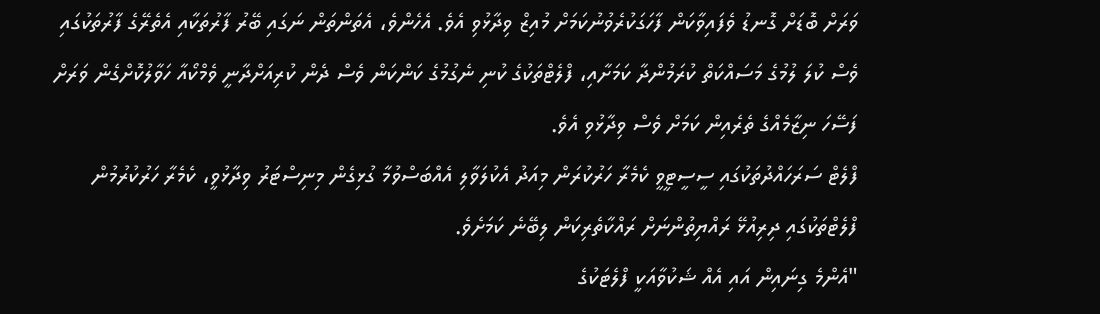ވަރަށް ބޮޑަށް ގޮނޑު ވެފައިވާކަން ފާހަގަކުރެވުނުކަމަށް މުއިޒް ވިދާޅުވި އެވެ. އެހެންވެ، އެތަންތަން ނަގައި ބޭރު ފާރުތަކާއި އެތެރޭގެ ފާރުތަކުގައި ވެސް ކުލަ ލުމުގެ މަސައްކަތް ކުރަމުންދާ ކަމަށާއި، ފްލެޓްތަކުގެ ކުނި ނެގުމުގެ ކަންކަން ވެސް ދެން ކުރިއަށްދާނީ ވެމްކޯއާ ހަވާލުކޮށްގެން ވަރަށް ފަސޭހަ ނިޒާމެއްގެ ތެރެއިން ކަމަށް ވެސް ވިދާޅުވި އެވެ.
ފްލެޓް ސަރަހައްދުތަކުގައި ސީސީޓީވީ ކެމެރާ ހަރުކުރަން މިއަދު އެކުލަވާލި އެއްބަސްވުމާ ގުޅިގެން މިނިސްޓަރު ވިދާޅުވީ، ކެމެރާ ހަރުކުރުމުން ފްލެޓްތަކުގައި ދިރިއުޅޭ ރައްޔިތުންނަށް ރައްކާތެރިކަން ލިބޭނެ ކަމަށެވެ.
"އެންމެ ގިނައިން އައި އެއް ޝަކުވާއަކީ ފްލެޓަކުގެ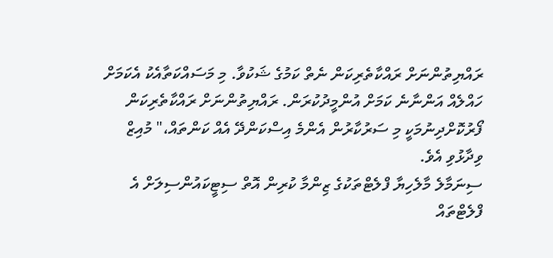ރައްޔިތުންނަށް ރައްކާތެރިކަން ނެތް ކަމުގެ ޝަކުވާ. މި މަސައްކަތާއެކު އެކަމަށް ހައްލެއް އަންނާނެ ކަމަށް އުންމީދުކުރަން. ރައްޔިތުންނަށް ރައްކާތެރިކަން ފޯރުކޮށްދިނުމަކީ މި ސަރުކާރުން އެންމެ އިސްކަންދޭ އެއް ކަންތައް،" މުއިޒް ވިދާޅުވި އެވެ.
ސިނަމާލެ މާލެހިޔާ ފްލެޓްތަކުގެ ޒިންމާ ކުރިން އޮތް ސިޓީކައުންސިލަށް އެ ފްލެޓްތައް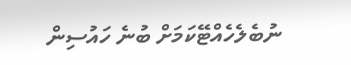ނުބެލެހެއްޓޭކަމަށް ބުނެ ހައުސިން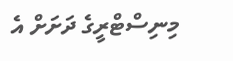މިނިސްޓްރީގެ ދަށަށް އެ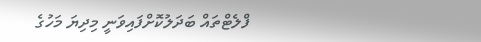ފްލެޓްތައް ބަދަލުކޮށްފައިވަނީ މިދިޔަ މަހުގެ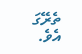ތެރޭގަ އެވެ.